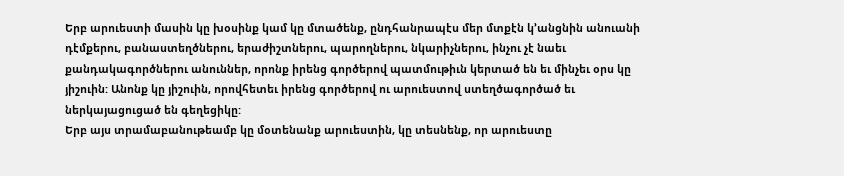Երբ արուեստի մասին կը խօսինք կամ կը մտածենք, ընդհանրապէս մեր մտքէն կ’անցնին անուանի դէմքերու, բանաստեղծներու, երաժիշտներու, պարողներու, նկարիչներու, ինչու չէ նաեւ քանդակագործներու անուններ, որոնք իրենց գործերով պատմութիւն կերտած են եւ մինչեւ օրս կը յիշուին: Անոնք կը յիշուին, որովհետեւ իրենց գործերով ու արուեստով ստեղծագործած եւ ներկայացուցած են գեղեցիկը:
Երբ այս տրամաբանութեամբ կը մօտենանք արուեստին, կը տեսնենք, որ արուեստը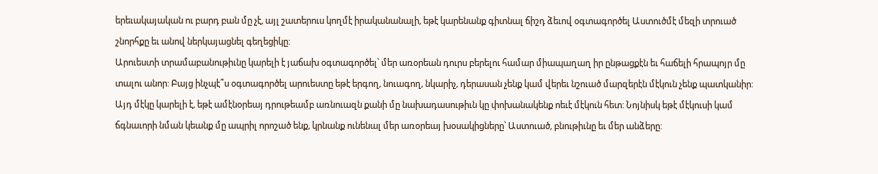երեւակայական ու բարդ բան մը չէ, այլ շատերուս կողմէ իրականանալի, եթէ կարենանք գիտնալ ճիշդ ձեւով օգտագործել Աստուծմէ մեզի տրուած շնորհքը եւ անով ներկայացնել գեղեցիկը:
Արուեստի տրամաբանութիւնը կարելի է յաճախ օգտագործել՝ մեր առօրեան դուրս բերելու համար միապաղաղ իր ընթացքէն եւ հաճելի հրապոյր մը տալու անոր: Բայց ինչպէ՞ս օգտագործել արուեստը եթէ երգող, նուագող, նկարիչ, դերասան չենք կամ վերեւ նշուած մարզերէն մէկուն չենք պատկանիր: Այդ մէկը կարելի է, եթէ ամէնօրեայ դրութեամբ առնուազն քանի մը նախադասութիւն կը փոխանակենք ոեւէ մէկուն հետ: Նոյնիսկ եթէ մէկուսի կամ ճգնաւորի նման կեանք մը ապրիլ որոշած ենք, կրնանք ունենալ մեր առօրեայ խօսակիցները՝ Աստուած, բնութիւնը եւ մեր անձերը: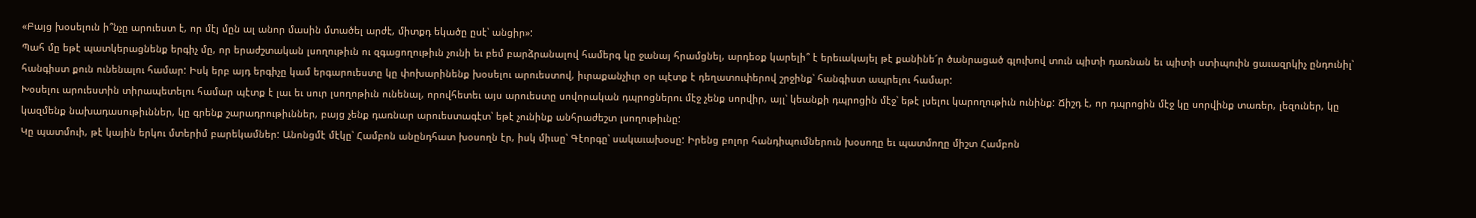«Բայց խօսելուն ի՞նչը արուեստ է, որ մէյ մըն ալ անոր մասին մտածել արժէ, միտքդ եկածը ըսէ՝ անցիր»:
Պահ մը եթէ պատկերացնենք երգիչ մը, որ երաժշտական լսողութիւն ու զգացողութիւն չունի եւ բեմ բարձրանալով համերգ կը ջանայ հրամցնել, արդեօք կարելի՞ է երեւակայել թէ քանինե՜ր ծանրացած գլուխով տուն պիտի դառնան եւ պիտի ստիպուին ցաւազրկիչ ընդունիլ՝ հանգիստ քուն ունենալու համար: Իսկ երբ այդ երգիչը կամ երգարուեստը կը փոխարինենք խօսելու արուեստով, իւրաքանչիւր օր պէտք է դեղատուփերով շրջինք՝ հանգիստ ապրելու համար:
Խօսելու արուեստին տիրապետելու համար պէտք է լաւ եւ սուր լսողոթիւն ունենալ, որովհետեւ այս արուեստը սովորական դպրոցներու մէջ չենք սորվիր, այլ՝ կեանքի դպրոցին մէջ՝ եթէ լսելու կարողութիւն ունինք: Ճիշդ է, որ դպրոցին մէջ կը սորվինք տառեր, լեզուներ, կը կազմենք նախադասութիւններ, կը գրենք շարադրութիւններ, բայց չենք դառնար արուեստագէտ՝ եթէ չունինք անհրաժեշտ լսողութիւնը:
Կը պատմուի, թէ կային երկու մտերիմ բարեկամներ: Անոնցմէ մէկը՝ Համբոն անընդհատ խօսողն էր, իսկ միւսը՝ Գէորգը՝ սակաւախօսը: Իրենց բոլոր հանդիպումներուն խօսողը եւ պատմողը միշտ Համբոն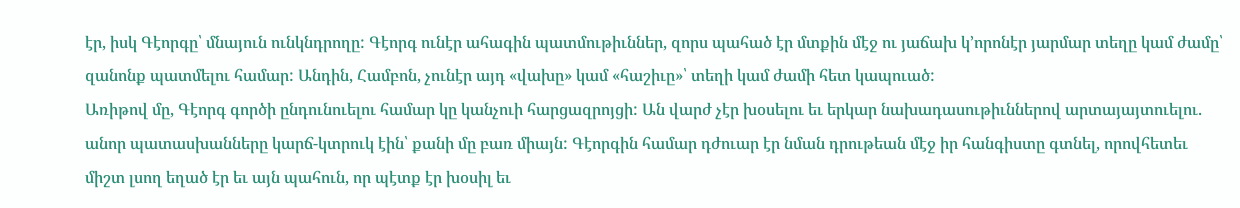էր, իսկ Գէորգը՝ մնայուն ունկնդրողը: Գէորգ ունէր ահագին պատմութիւններ, զորս պահած էր մտքին մէջ ու յաճախ կ’որոնէր յարմար տեղը կամ ժամը՝ զանոնք պատմելու համար: Անդին, Համբոն, չունէր այդ «վախը» կամ «հաշիւը»՝ տեղի կամ ժամի հետ կապուած:
Առիթով մը, Գէորգ գործի ընդունուելու համար կը կանչուի հարցազրոյցի: Ան վարժ չէր խօսելու եւ երկար նախադասութիւններով արտայայտուելու. անոր պատասխանները կարճ-կտրուկ էին՝ քանի մը բառ միայն: Գէորգին համար դժուար էր նման դրութեան մէջ իր հանգիստը գտնել, որովհետեւ միշտ լսող եղած էր եւ այն պահուն, որ պէտք էր խօսիլ եւ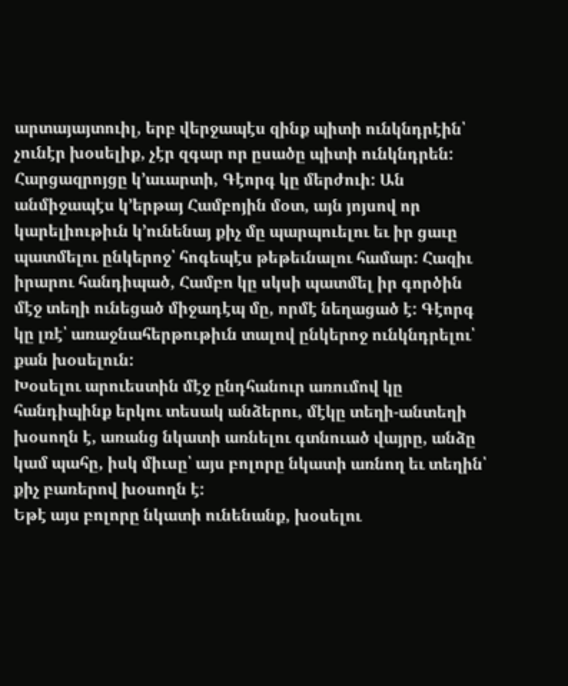արտայայտուիլ, երբ վերջապէս զինք պիտի ունկնդրէին՝ չունէր խօսելիք, չէր զգար որ ըսածը պիտի ունկնդրեն:
Հարցազրոյցը կ’աւարտի, Գէորգ կը մերժուի: Ան անմիջապէս կ’երթայ Համբոյին մօտ, այն յոյսով որ կարելիութիւն կ’ունենայ քիչ մը պարպուելու եւ իր ցաւը պատմելու ընկերոջ՝ հոգեպէս թեթեւնալու համար: Հազիւ իրարու հանդիպած, Համբո կը սկսի պատմել իր գործին մէջ տեղի ունեցած միջադէպ մը, որմէ նեղացած է: Գէորգ կը լռէ՝ առաջնահերթութիւն տալով ընկերոջ ունկնդրելու՝ քան խօսելուն:
Խօսելու արուեստին մէջ ընդհանուր առումով կը հանդիպինք երկու տեսակ անձերու, մէկը տեղի-անտեղի խօսողն է, առանց նկատի առնելու գտնուած վայրը, անձը կամ պահը, իսկ միւսը՝ այս բոլորը նկատի առնող եւ տեղին՝ քիչ բառերով խօսողն է:
Եթէ այս բոլորը նկատի ունենանք, խօսելու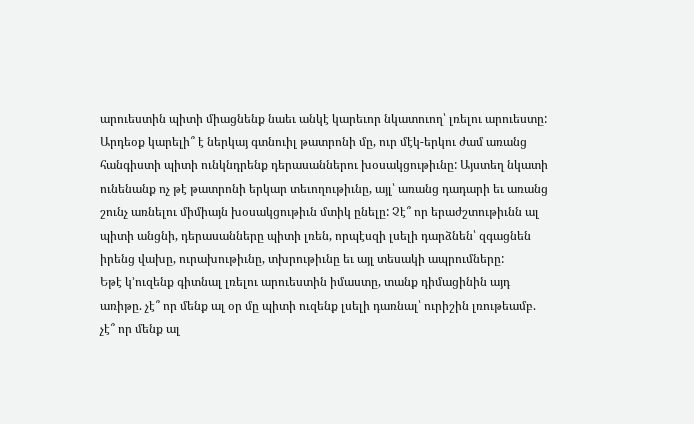արուեստին պիտի միացնենք նաեւ անկէ կարեւոր նկատուող՝ լռելու արուեստը:
Արդեօք կարելի՞ է ներկայ գտնուիլ թատրոնի մը, ուր մէկ-երկու ժամ առանց հանգիստի պիտի ունկնդրենք դերասաններու խօսակցութիւնը: Այստեղ նկատի ունենանք ոչ թէ թատրոնի երկար տեւողութիւնը, այլ՝ առանց դադարի եւ առանց շունչ առնելու միմիայն խօսակցութիւն մտիկ ընելը: Չէ՞ որ երաժշտութիւնն ալ պիտի անցնի, դերասանները պիտի լռեն, որպէսզի լսելի դարձնեն՝ զգացնեն իրենց վախը, ուրախութիւնը, տխրութիւնը եւ այլ տեսակի ապրումները:
Եթէ կ’ուզենք գիտնալ լռելու արուեստին իմաստը, տանք դիմացինին այդ առիթը. չէ՞ որ մենք ալ օր մը պիտի ուզենք լսելի դառնալ՝ ուրիշին լռութեամբ. չէ՞ որ մենք ալ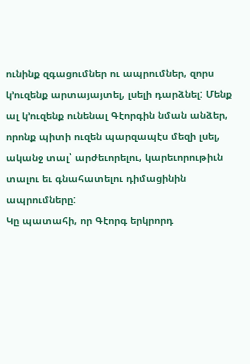ունինք զգացումներ ու ապրումներ, զորս կ’ուզենք արտայայտել, լսելի դարձնել: Մենք ալ կ’ուզենք ունենալ Գէորգին նման անձեր, որոնք պիտի ուզեն պարզապէս մեզի լսել, ականջ տալ՝ արժեւորելու, կարեւորութիւն տալու եւ գնահատելու դիմացինին ապրումները:
Կը պատահի, որ Գէորգ երկրորդ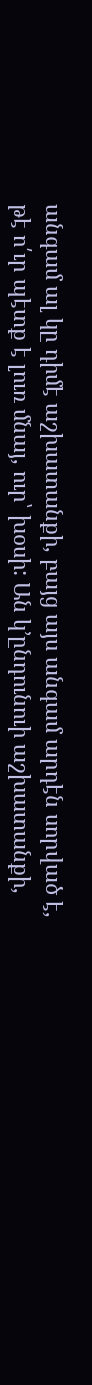անգամ ալ կը դիմէ աշխատանքի, բայց այս անգամ արդէն սորված է, թէ ո՛ւր պէտք է լուռ մնայ, ուր՝ խօսի: Ան կ’ընդունուի աշխատանքի,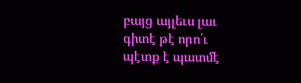բայց այլեւս լաւ գիտէ թէ որո՛ւ պէտք է պատմէ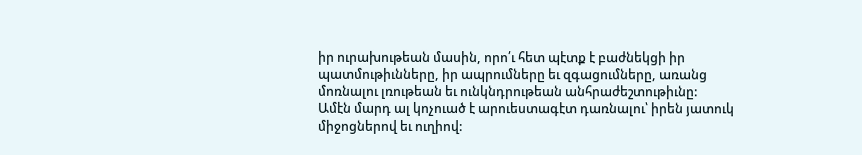իր ուրախութեան մասին, որո՛ւ հետ պէտք է բաժնեկցի իր պատմութիւնները, իր ապրումները եւ զգացումները, առանց մոռնալու լռութեան եւ ունկնդրութեան անհրաժեշտութիւնը:
Ամէն մարդ ալ կոչուած է արուեստագէտ դառնալու՝ իրեն յատուկ միջոցներով եւ ուղիով: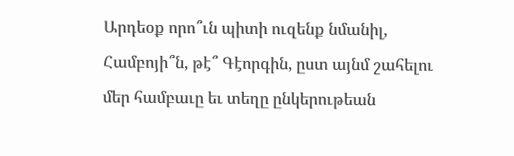Արդեօք որո՞ւն պիտի ուզենք նմանիլ, Համբոյի՞ն, թէ՞ Գէորգին, ըստ այնմ շահելու մեր համբաւը եւ տեղը ընկերութեան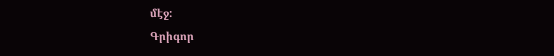մէջ:
Գրիգոր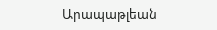Արապաթլեան